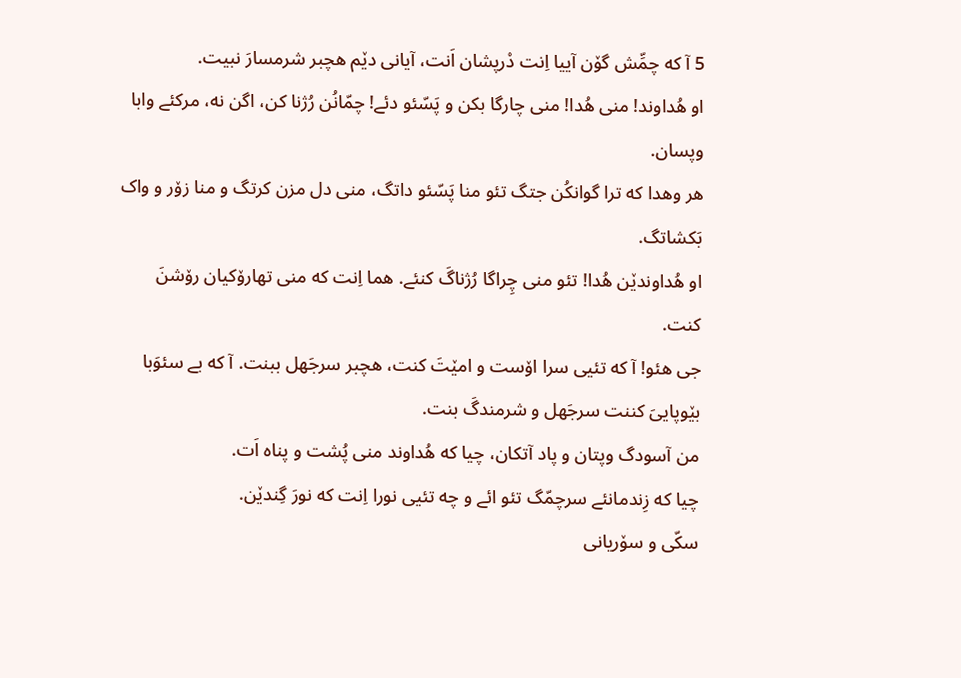5 آ که چمِّش گۆن آییا اِنت دْرپشان اَنت، آیانی دێم هچبر شرمسارَ نبیت.
او هُداوند! منی هُدا! منی چارگا بکن و پَسّئو دئے! چمّانُن رُژنا کن، اگن نه، مرکئے وابا وپسان.
هر وهدا که ترا گوانکُن جتگ تئو منا پَسّئو داتگ، منی دل مزن کرتگ و منا زۆر و واک بَکشاتگ.
او هُداوندێن هُدا! تئو منی چِراگا رُژناگَ کنئے. هما اِنت که منی تهارۆکیان رۆشنَ کنت.
جی هئو! آ که تئیی سرا اۆست و امێتَ کنت، هچبر سرجَهل ببنت. آ که بے سئوَبا بێوپاییَ کننت سرجَهل و شرمندگَ بنت.
من آسودگ وپتان و پاد آتکان، چیا که هُداوند منی پُشت و پناه اَت.
چیا که زِندمانئے سرچمّگ تئو ائے و چه تئیی نورا اِنت که نورَ گِندێن.
سکّی و سۆریانی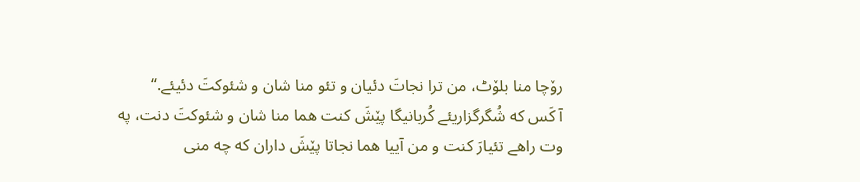رۆچا منا بلۆٹ، من ترا نجاتَ دئیان و تئو منا شان و شئوکتَ دئیئے.“
آ کَس که شُگرگزاریئے کُربانیگا پێشَ کنت هما منا شان و شئوکتَ دنت، په وت راهے تئیارَ کنت و من آییا هما نجاتا پێشَ داران که چه منی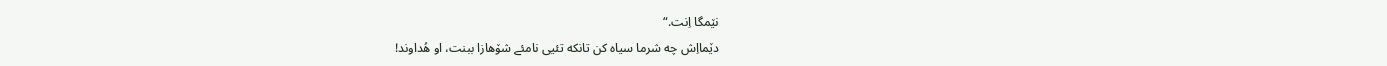نێمگا اِنت.“
دێمااِش چه شرما سیاه کن تانکه تئیی نامئے شۆهازا ببنت، او هُداوند!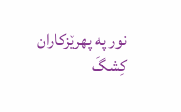نور په پهرێزکاران کِشگَ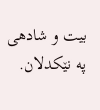بیت و شادهی په نێکدلان.